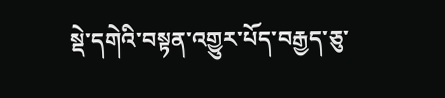སྡེ་དགེའི་བསྟན་འགྱུར་པོད་བརྒྱད་ཅུ་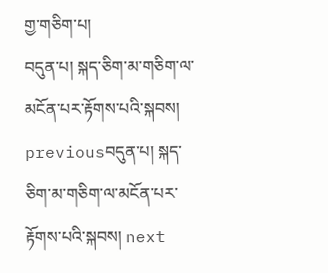གྱ་གཅིག་པ།
བདུན་པ། སྐད་ཅིག་མ་གཅིག་ལ་མངོན་པར་རྟོགས་པའི་སྐབས།
previousབདུན་པ། སྐད་ཅིག་མ་གཅིག་ལ་མངོན་པར་རྟོགས་པའི་སྐབས། next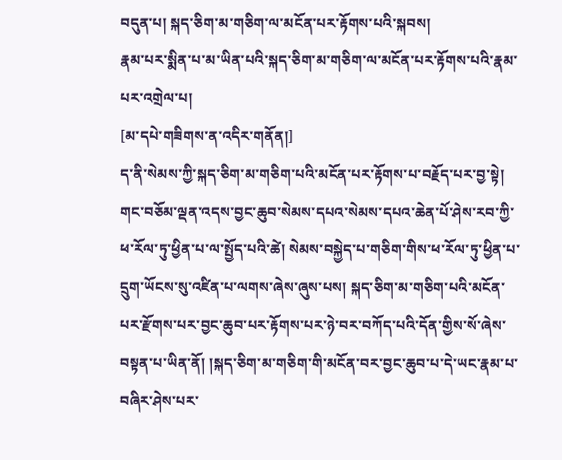བདུན་པ། སྐད་ཅིག་མ་གཅིག་ལ་མངོན་པར་རྟོགས་པའི་སྐབས།
རྣམ་པར་སྨིན་པ་མ་ཡིན་པའི་སྐད་ཅིག་མ་གཅིག་ལ་མངོན་པར་རྟོགས་པའི་རྣམ་པར་འགྲེལ་པ།
[མ་དཔེ་གཟིགས་ན་འདིར་གནོན།]
ད་ནི་སེམས་ཀྱི་སྐད་ཅིག་མ་གཅིག་པའི་མངོན་པར་རྟོགས་པ་བརྗོད་པར་བྱ་སྟེ། གང་བཅོམ་ལྡན་འདས་བྱང་ཆུབ་སེམས་དཔའ་སེམས་དཔའ་ཆེན་པོ་ཤེས་རབ་ཀྱི་ཕ་རོལ་ཏུ་ཕྱིན་པ་ལ་སྤྱོད་པའི་ཚེ། སེམས་བསྐྱེད་པ་གཅིག་གིས་ཕ་རོལ་ཏུ་ཕྱིན་པ་དྲུག་ཡོངས་སུ་འཛིན་པ་ལགས་ཞེས་ཞུས་པས། སྐད་ཅིག་མ་གཅིག་པའི་མངོན་པར་རྫོགས་པར་བྱང་ཆུབ་པར་རྟོགས་པར་ཉེ་བར་བཀོད་པའི་དོན་གྱིས་སོ་ཞེས་བསྟན་པ་ཡིན་ནོ། །སྐད་ཅིག་མ་གཅིག་གི་མངོན་བར་བྱང་ཆུབ་པ་དེ་ཡང་རྣམ་པ་བཞིར་ཤེས་པར་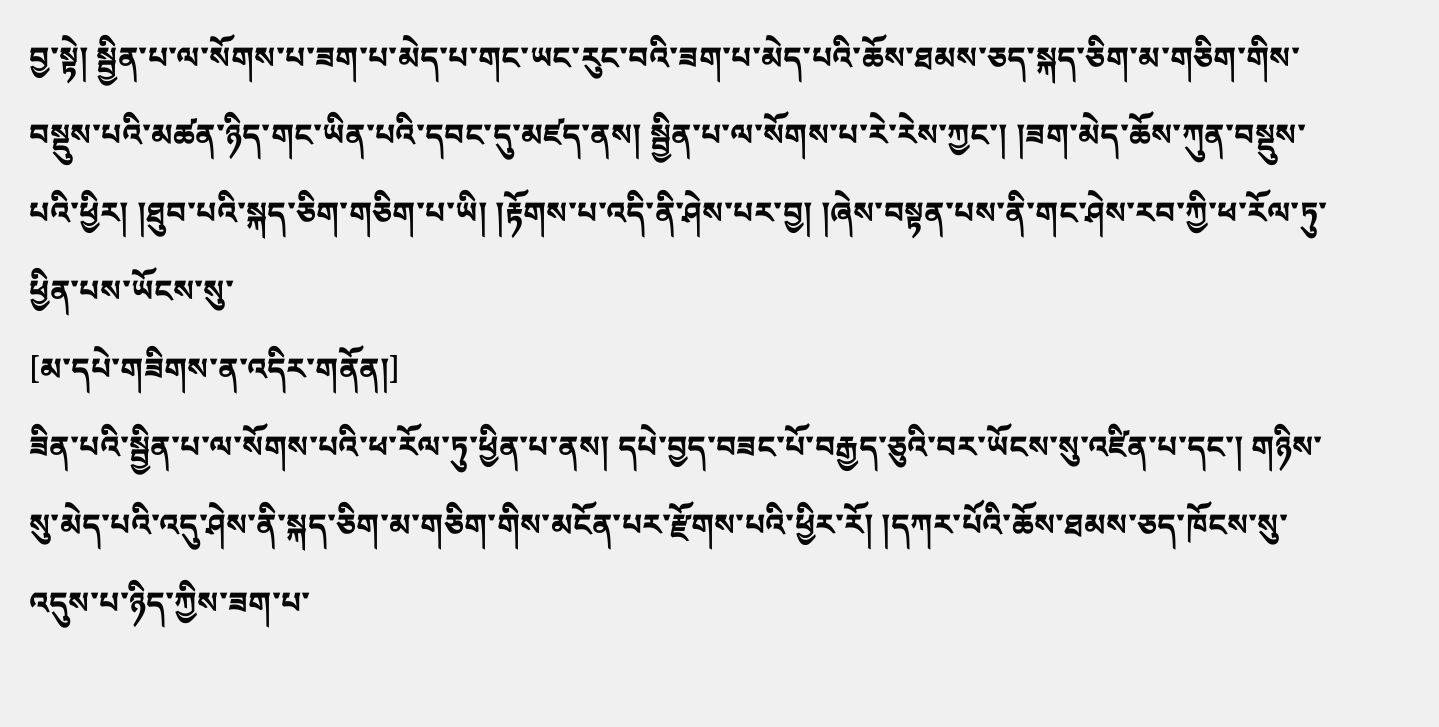བྱ་སྟེ། སྦྱིན་པ་ལ་སོགས་པ་ཟག་པ་མེད་པ་གང་ཡང་རུང་བའི་ཟག་པ་མེད་པའི་ཆོས་ཐམས་ཅད་སྐད་ཅིག་མ་གཅིག་གིས་བསྡུས་པའི་མཚན་ཉིད་གང་ཡིན་པའི་དབང་དུ་མཛད་ནས། སྦྱིན་པ་ལ་སོགས་པ་རེ་རེས་ཀྱང་། །ཟག་མེད་ཆོས་ཀུན་བསྡུས་པའི་ཕྱིར། །ཐུབ་པའི་སྐད་ཅིག་གཅིག་པ་ཡི། །རྟོགས་པ་འདི་ནི་ཤེས་པར་བྱ། །ཞེས་བསྟན་པས་ནི་གང་ཤེས་རབ་ཀྱི་ཕ་རོལ་ཏུ་ཕྱིན་པས་ཡོངས་སུ་
[མ་དཔེ་གཟིགས་ན་འདིར་གནོན།]
ཟིན་པའི་སྦྱིན་པ་ལ་སོགས་པའི་ཕ་རོལ་ཏུ་ཕྱིན་པ་ནས། དཔེ་བྱད་བཟང་པོ་བརྒྱད་ཅུའི་བར་ཡོངས་སུ་འཛིན་པ་དང་། གཉིས་སུ་མེད་པའི་འདུ་ཤེས་ནི་སྐད་ཅིག་མ་གཅིག་གིས་མངོན་པར་རྫོགས་པའི་ཕྱིར་རོ། །དཀར་པོའི་ཆོས་ཐམས་ཅད་ཁོངས་སུ་འདུས་པ་ཉིད་ཀྱིས་ཟག་པ་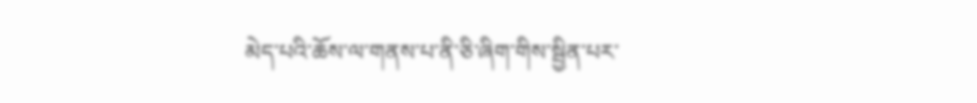མེད་པའི་ཆོས་ལ་གནས་པ་ནི་ཅི་ཞིག་གིས་སྦྱིན་པར་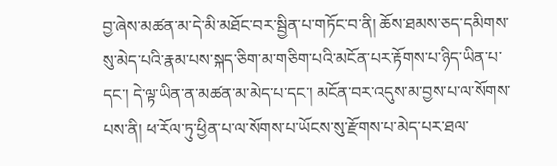བྱ་ཞེས་མཚན་མ་དེ་མི་མཐོང་བར་སྦྱིན་པ་གཏོང་བ་ནི། ཆོས་ཐམས་ཅད་དམིགས་སུ་མེད་པའི་རྣམ་པས་སྐད་ཅིག་མ་གཅིག་པའི་མངོན་པར་རྟོགས་པ་ཉིད་ཡིན་པ་དང་། དེ་ལྟ་ཡིན་ན་མཚན་མ་མེད་པ་དང་། མངོན་བར་འདུས་མ་བྱས་པ་ལ་སོགས་པས་ནི། ཕ་རོལ་ཏུ་ཕྱིན་པ་ལ་སོགས་པ་ཡོངས་སུ་རྫོགས་པ་མེད་པར་ཐལ་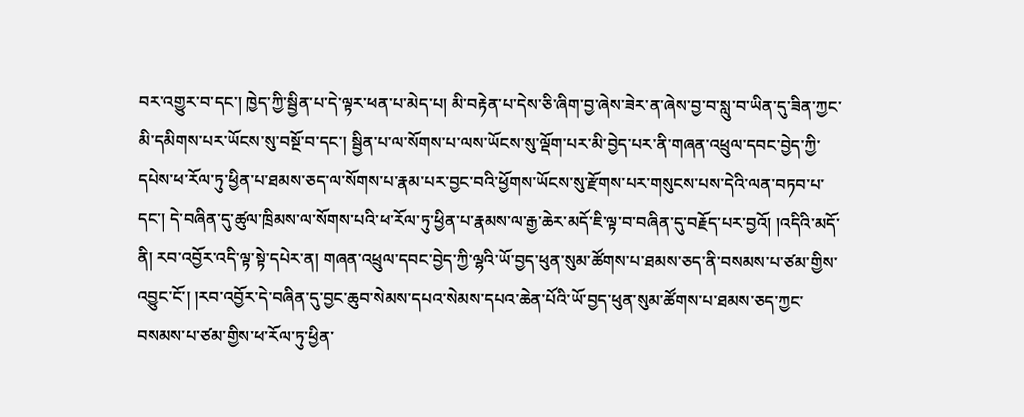བར་འགྱུར་བ་དང་། ཁྱེད་ཀྱི་སྦྱིན་པ་དེ་ལྟར་ཕན་པ་མེད་པ། མི་བརྟེན་པ་དེས་ཅི་ཞིག་བྱ་ཞེས་ཟེར་ན་ཞེས་བྱ་བ་སླུ་བ་ཡིན་དུ་ཟིན་ཀྱང་མི་དམིགས་པར་ཡོངས་སུ་བསྔོ་བ་དང་། སྦྱིན་པ་ལ་སོགས་པ་ལས་ཡོངས་སུ་ལྡོག་པར་མི་བྱེད་པར་ནི་གཞན་འཕྲུལ་དབང་བྱེད་ཀྱི་དཔེས་ཕ་རོལ་ཏུ་ཕྱིན་པ་ཐམས་ཅད་ལ་སོགས་པ་རྣམ་པར་བྱང་བའི་ཕྱོགས་ཡོངས་སུ་རྫོགས་པར་གསུངས་པས་དེའི་ལན་བཏབ་པ་དང་། དེ་བཞིན་དུ་ཚུལ་ཁྲིམས་ལ་སོགས་པའི་ཕ་རོལ་ཏུ་ཕྱིན་པ་རྣམས་ལ་རྒྱ་ཆེར་མདོ་ཇི་ལྟ་བ་བཞིན་དུ་བརྗོད་པར་བྱའོ། །འདིའི་མདོ་ནི། རབ་འབྱོར་འདི་ལྟ་སྟེ་དཔེར་ན། གཞན་འཕྲུལ་དབང་བྱེད་ཀྱི་ལྷའི་ཡོ་བྱད་ཕུན་སུམ་ཚོགས་པ་ཐམས་ཅད་ནི་བསམས་པ་ཙམ་གྱིས་འབྱུང་ངོ་། །རབ་འབྱོར་དེ་བཞིན་དུ་བྱང་ཆུབ་སེམས་དཔའ་སེམས་དཔའ་ཆེན་པོའི་ཡོ་བྱད་ཕུན་སུམ་ཚོགས་པ་ཐམས་ཅད་ཀྱང་བསམས་པ་ཙམ་གྱིས་ཕ་རོལ་ཏུ་ཕྱིན་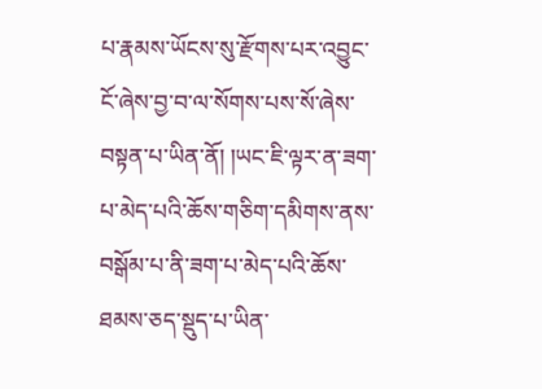པ་རྣམས་ཡོངས་སུ་རྫོགས་པར་འབྱུང་ངོ་ཞེས་བྱ་བ་ལ་སོགས་པས་སོ་ཞེས་བསྟན་པ་ཡིན་ནོ། །ཡང་ཇི་ལྟར་ན་ཟག་པ་མེད་པའི་ཆོས་གཅིག་དམིགས་ནས་བསྒོམ་པ་ནི་ཟག་པ་མེད་པའི་ཆོས་ཐམས་ཅད་སྡུད་པ་ཡིན་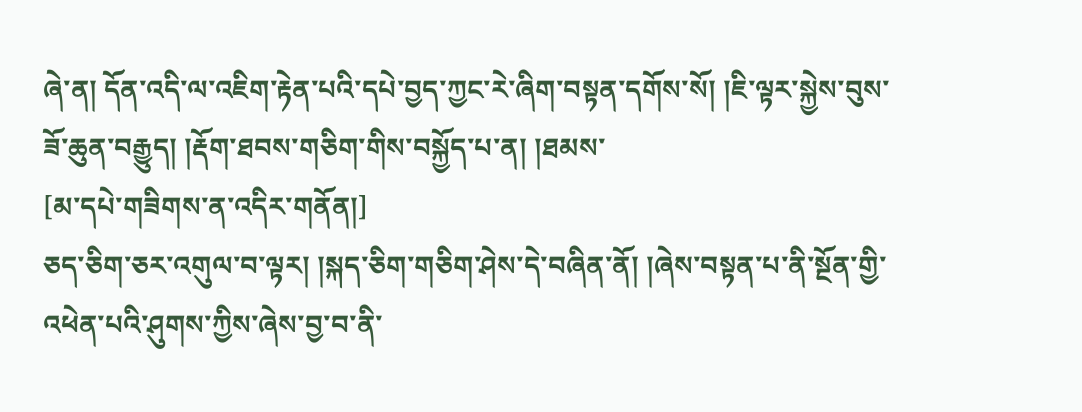ཞེ་ན། དོན་འདི་ལ་འཇིག་རྟེན་པའི་དཔེ་བྱད་ཀྱང་རེ་ཞིག་བསྟན་དགོས་སོ། །ཇི་ལྟར་སྐྱེས་བུས་ཟོ་ཆུན་བརྒྱུད། །རྡོག་ཐབས་གཅིག་གིས་བསྐྱོད་པ་ན། །ཐམས་
[མ་དཔེ་གཟིགས་ན་འདིར་གནོན།]
ཅད་ཅིག་ཅར་འགུལ་བ་ལྟར། །སྐད་ཅིག་གཅིག་ཤེས་དེ་བཞིན་ནོ། །ཞེས་བསྟན་པ་ནི་སྔོན་གྱི་འཕེན་པའི་ཤུགས་ཀྱིས་ཞེས་བྱ་བ་ནི་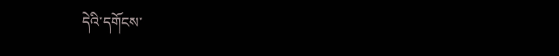དེའི་དགོངས་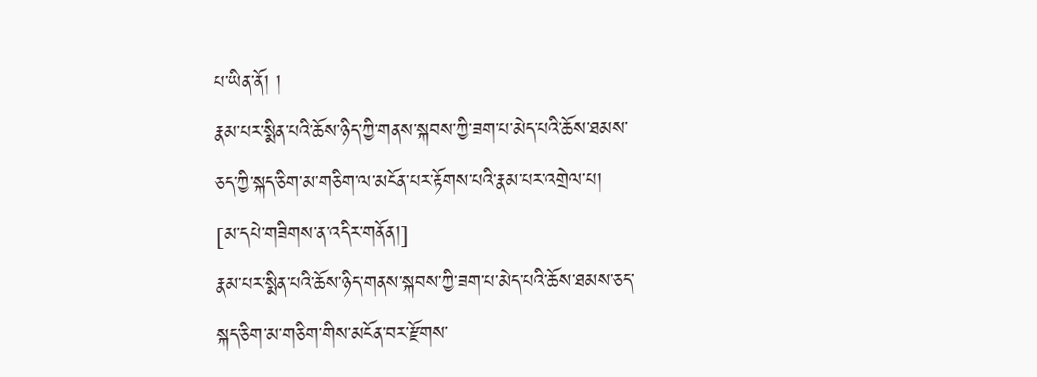པ་ཡིན་ནོ། །
རྣམ་པར་སྨིན་པའི་ཆོས་ཉིད་ཀྱི་གནས་སྐབས་ཀྱི་ཟག་པ་མེད་པའི་ཆོས་ཐམས་ཅད་ཀྱི་སྐད་ཅིག་མ་གཅིག་ལ་མངོན་པར་རྟོགས་པའི་རྣམ་པར་འགྲེལ་པ།
[མ་དཔེ་གཟིགས་ན་འདིར་གནོན།]
རྣམ་པར་སྨིན་པའི་ཆོས་ཉིད་གནས་སྐབས་ཀྱི་ཟག་པ་མེད་པའི་ཆོས་ཐམས་ཅད་སྐད་ཅིག་མ་གཅིག་གིས་མངོན་བར་རྫོགས་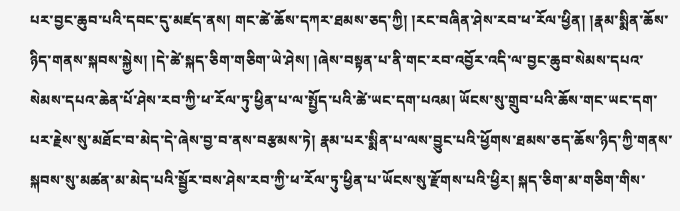པར་བྱང་ཆུབ་པའི་དབང་དུ་མཛད་ནས། གང་ཚེ་ཆོས་དཀར་ཐམས་ཅད་ཀྱི། །རང་བཞིན་ཤེས་རབ་ཕ་རོལ་ཕྱིན། །རྣམ་སྨིན་ཆོས་ཉིད་གནས་སྐབས་སྐྱེས། །དེ་ཚེ་སྐད་ཅིག་གཅིག་ཡེ་ཤེས། །ཞེས་བསྟན་པ་ནི་གང་རབ་འབྱོར་འདི་ལ་བྱང་ཆུབ་སེམས་དཔའ་སེམས་དཔའ་ཆེན་པོ་ཤེས་རབ་ཀྱི་ཕ་རོལ་ཏུ་ཕྱིན་པ་ལ་སྤྱོད་པའི་ཚེ་ཡང་དག་པའམ། ཡོངས་སུ་གྲུབ་པའི་ཆོས་གང་ཡང་དག་པར་རྗེས་སུ་མཐོང་བ་མེད་དེ་ཞེས་བྱ་བ་ནས་བརྩམས་ཏེ། རྣམ་པར་སྨིན་པ་ལས་བྱུང་པའི་ཕྱོགས་ཐམས་ཅད་ཆོས་ཉིད་ཀྱི་གནས་སྐབས་སུ་མཚན་མ་མེད་པའི་སྦྱོར་བས་ཤེས་རབ་ཀྱི་ཕ་རོལ་ཏུ་ཕྱིན་པ་ཡོངས་སུ་རྫོགས་པའི་ཕྱིར། སྐད་ཅིག་མ་གཅིག་གིས་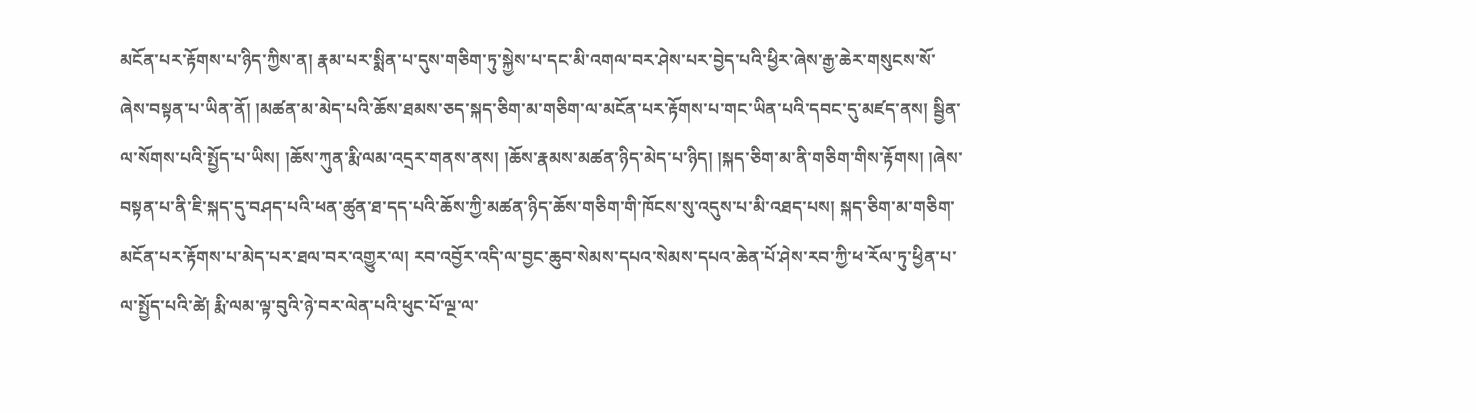མངོན་པར་རྟོགས་པ་ཉིད་ཀྱིས་ན། རྣམ་པར་སྨིན་པ་དུས་གཅིག་ཏུ་སྐྱེས་པ་དང་མི་འགལ་བར་ཤེས་པར་བྱེད་པའི་ཕྱིར་ཞེས་རྒྱ་ཆེར་གསུངས་སོ་ཞེས་བསྟན་པ་ཡིན་ནོ། །མཚན་མ་མེད་པའི་ཆོས་ཐམས་ཅད་སྐད་ཅིག་མ་གཅིག་ལ་མངོན་པར་རྟོགས་པ་གང་ཡིན་པའི་དབང་དུ་མཛད་ནས། སྦྱིན་ལ་སོགས་པའི་སྤྱོད་པ་ཡིས། །ཆོས་ཀུན་རྨི་ལམ་འདྲར་གནས་ནས། །ཆོས་རྣམས་མཚན་ཉིད་མེད་པ་ཉིད། །སྐད་ཅིག་མ་ནི་གཅིག་གིས་རྟོགས། །ཞེས་བསྟན་པ་ནི་ཇི་སྐད་དུ་བཤད་པའི་ཕན་ཚུན་ཐ་དད་པའི་ཆོས་ཀྱི་མཚན་ཉིད་ཆོས་གཅིག་གི་ཁོངས་སུ་འདུས་པ་མི་འཐད་པས། སྐད་ཅིག་མ་གཅིག་མངོན་པར་རྟོགས་པ་མེད་པར་ཐལ་བར་འགྱུར་ལ། རབ་འབྱོར་འདི་ལ་བྱང་ཆུབ་སེམས་དཔའ་སེམས་དཔའ་ཆེན་པོ་ཤེས་རབ་ཀྱི་ཕ་རོལ་ཏུ་ཕྱིན་པ་ལ་སྤྱོད་པའི་ཚེ། རྨི་ལམ་ལྟ་བུའི་ཉེ་བར་ལེན་པའི་ཕུང་པོ་ལྔ་ལ་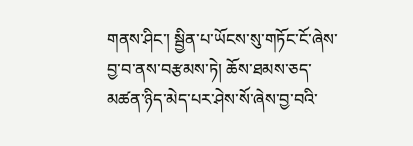གནས་ཤིང་། སྦྱིན་པ་ཡོངས་སུ་གཏོང་ངོ་ཞེས་བྱ་བ་ནས་བརྩམས་ཏེ། ཆོས་ཐམས་ཅད་མཚན་ཉིད་མེད་པར་ཤེས་སོ་ཞེས་བྱ་བའི་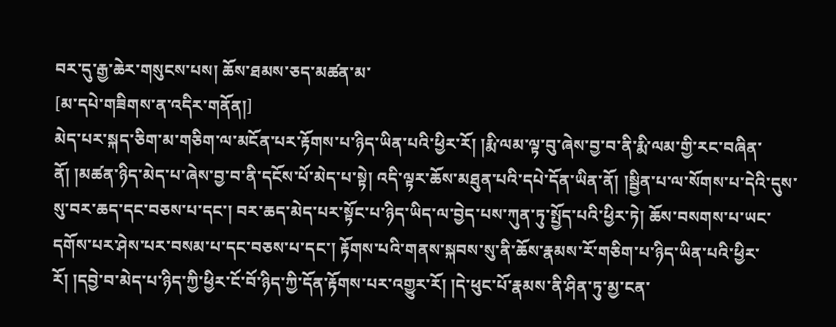བར་དུ་རྒྱ་ཆེར་གསུངས་པས། ཆོས་ཐམས་ཅད་མཚན་མ་
[མ་དཔེ་གཟིགས་ན་འདིར་གནོན།]
མེད་པར་སྐད་ཅིག་མ་གཅིག་ལ་མངོན་པར་རྟོགས་པ་ཉིད་ཡིན་པའི་ཕྱིར་རོ། །རྨི་ལམ་ལྟ་བུ་ཞེས་བྱ་བ་ནི་རྨི་ལམ་གྱི་རང་བཞིན་ནོ། །མཚན་ཉིད་མེད་པ་ཞེས་བྱ་བ་ནི་དངོས་པོ་མེད་པ་སྟེ། འདི་ལྟར་ཆོས་མཐུན་པའི་དཔེ་དོན་ཡིན་ནོ། །སྦྱིན་པ་ལ་སོགས་པ་དེའི་དུས་སུ་བར་ཆད་དང་བཅས་པ་དང་། བར་ཆད་མེད་པར་སྟོང་པ་ཉིད་ཡིད་ལ་བྱེད་པས་ཀུན་ཏུ་སྤྱོད་པའི་ཕྱིར་ཏེ། ཆོས་བསགས་པ་ཡང་དགོས་པར་ཤེས་པར་བསམ་པ་དང་བཅས་པ་དང་། རྟོགས་པའི་གནས་སྐབས་སུ་ནི་ཆོས་རྣམས་རོ་གཅིག་པ་ཉིད་ཡིན་པའི་ཕྱིར་རོ། །དབྱེ་བ་མེད་པ་ཉིད་ཀྱི་ཕྱིར་ངོ་བོ་ཉིད་ཀྱི་དོན་རྟོགས་པར་འགྱུར་རོ། །དེ་ཕུང་པོ་རྣམས་ནི་ཤིན་ཏུ་མྱ་ངན་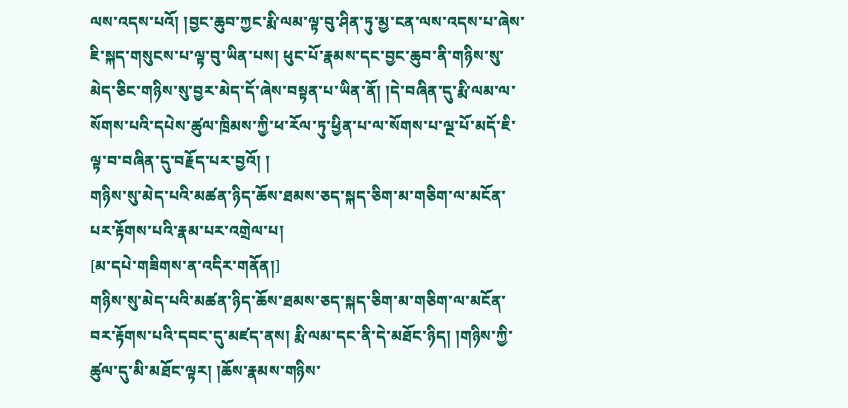ལས་འདས་པའོ། །བྱང་ཆུབ་ཀྱང་རྨི་ལམ་ལྟ་བུ་ཤིན་ཏུ་མྱ་ངན་ལས་འདས་པ་ཞེས་ཇི་སྐད་གསུངས་པ་ལྟ་བུ་ཡིན་པས། ཕུང་པོ་རྣམས་དང་བྱང་ཆུབ་ནི་གཉིས་སུ་མེད་ཅིང་གཉིས་སུ་བྱར་མེད་དོ་ཞེས་བསྟན་པ་ཡིན་ནོ། །དེ་བཞིན་དུ་རྨི་ལམ་ལ་སོགས་པའི་དཔེས་ཚུལ་ཁྲིམས་ཀྱི་ཕ་རོལ་ཏུ་ཕྱིན་པ་ལ་སོགས་པ་ལྔ་པོ་མདོ་ཇི་ལྟ་བ་བཞིན་དུ་བརྗོད་པར་བྱའོ། །
གཉིས་སུ་མེད་པའི་མཚན་ཉིད་ཆོས་ཐམས་ཅད་སྐད་ཅིག་མ་གཅིག་ལ་མངོན་པར་རྟོགས་པའི་རྣམ་པར་འགྲེལ་པ།
[མ་དཔེ་གཟིགས་ན་འདིར་གནོན།]
གཉིས་སུ་མེད་པའི་མཚན་ཉིད་ཆོས་ཐམས་ཅད་སྐད་ཅིག་མ་གཅིག་ལ་མངོན་བར་རྟོགས་པའི་དབང་དུ་མཛད་ནས། རྨི་ལམ་དང་ནི་དེ་མཐོང་ཉིད། །གཉིས་ཀྱི་ཚུལ་དུ་མི་མཐོང་ལྟར། །ཆོས་རྣམས་གཉིས་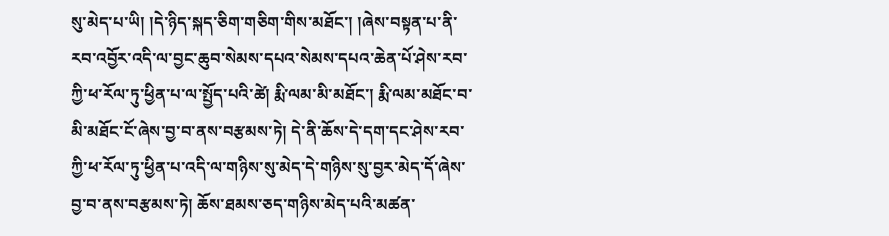སུ་མེད་པ་ཡི། །དེ་ཉིད་སྐད་ཅིག་གཅིག་གིས་མཐོང་། །ཞེས་བསྟན་པ་ནི་རབ་འབྱོར་འདི་ལ་བྱང་ཆུབ་སེམས་དཔའ་སེམས་དཔའ་ཆེན་པོ་ཤེས་རབ་ཀྱི་ཕ་རོལ་ཏུ་ཕྱིན་པ་ལ་སྤྱོད་པའི་ཚེ། རྨི་ལམ་མི་མཐོང་། རྨི་ལམ་མཐོང་བ་མི་མཐོང་ངོ་ཞེས་བྱ་བ་ནས་བརྩམས་ཏེ། དེ་ནི་ཆོས་དེ་དག་དང་ཤེས་རབ་ཀྱི་ཕ་རོལ་ཏུ་ཕྱིན་པ་འདི་ལ་གཉིས་སུ་མེད་དེ་གཉིས་སུ་བྱར་མེད་དོ་ཞེས་བྱ་བ་ནས་བརྩམས་ཏེ། ཆོས་ཐམས་ཅད་གཉིས་མེད་པའི་མཚན་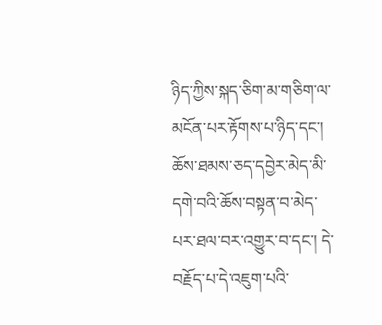ཉིད་ཀྱིས་སྐད་ཅིག་མ་གཅིག་ལ་མངོན་པར་རྟོགས་པ་ཉིད་དང་། ཆོས་ཐམས་ཅད་དབྱེར་མེད་མི་དགེ་བའི་ཆོས་བསྟན་བ་མེད་པར་ཐལ་བར་འགྱུར་བ་དང་། དེ་བརྗོད་པ་དེ་འཇུག་པའི་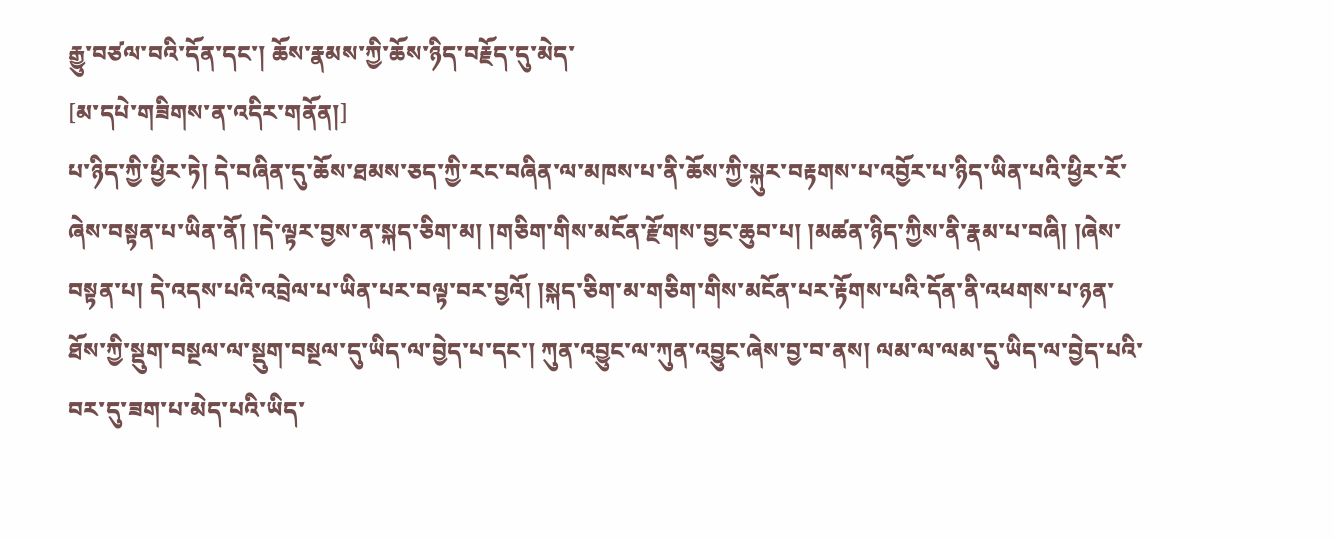རྒྱུ་བཙལ་བའི་དོན་དང་། ཆོས་རྣམས་ཀྱི་ཆོས་ཉིད་བརྗོད་དུ་མེད་
[མ་དཔེ་གཟིགས་ན་འདིར་གནོན།]
པ་ཉིད་ཀྱི་ཕྱིར་ཏེ། དེ་བཞིན་དུ་ཆོས་ཐམས་ཅད་ཀྱི་རང་བཞིན་ལ་མཁས་པ་ནི་ཆོས་ཀྱི་སྐུར་བརྟགས་པ་འབྱོར་པ་ཉིད་ཡིན་པའི་ཕྱིར་རོ་ཞེས་བསྟན་པ་ཡིན་ནོ། །དེ་ལྟར་བྱས་ན་སྐད་ཅིག་མ། །གཅིག་གིས་མངོན་རྫོགས་བྱང་ཆུབ་པ། །མཚན་ཉིད་ཀྱིས་ནི་རྣམ་པ་བཞི། །ཞེས་བསྟན་པ། དེ་འདས་པའི་འབྲེལ་པ་ཡིན་པར་བལྟ་བར་བྱའོ། །སྐད་ཅིག་མ་གཅིག་གིས་མངོན་པར་རྟོགས་པའི་དོན་ནི་འཕགས་པ་ཉན་ཐོས་ཀྱི་སྡུག་བསྔལ་ལ་སྡུག་བསྔལ་དུ་ཡིད་ལ་བྱེད་པ་དང་། ཀུན་འབྱུང་ལ་ཀུན་འབྱུང་ཞེས་བྱ་བ་ནས། ལམ་ལ་ལམ་དུ་ཡིད་ལ་བྱེད་པའི་བར་དུ་ཟག་པ་མེད་པའི་ཡིད་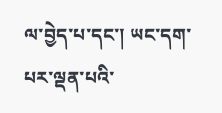ལ་བྱེད་པ་དང་། ཡང་དག་པར་ལྡན་པའི་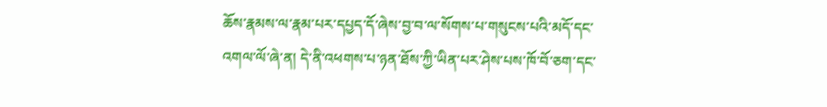ཆོས་རྣམས་ལ་རྣམ་པར་དཔྱད་དོ་ཞེས་བྱ་བ་ལ་སོགས་པ་གསུངས་པའི་མདོ་དང་འགལ་ལོ་ཞེ་ན། དེ་ནི་འཕགས་པ་ཉན་ཐོས་ཀྱི་ཡིན་པར་ཤེས་པས་ཁོ་བོ་ཅག་དང་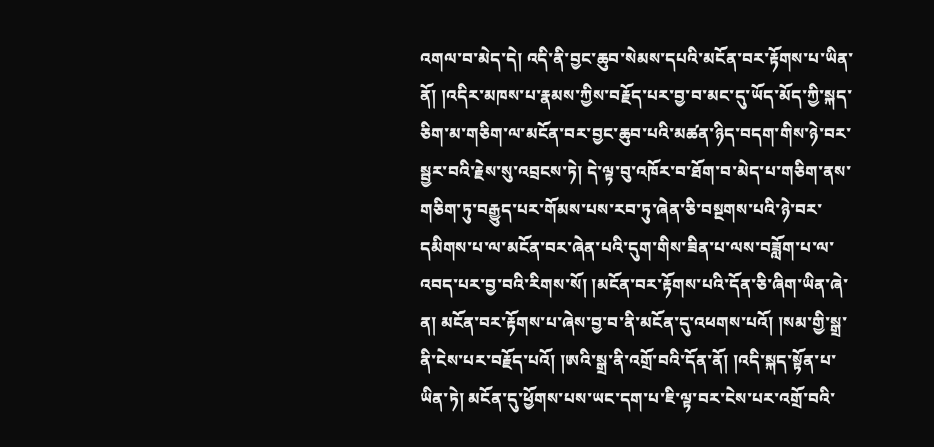འགལ་བ་མེད་དེ། འདི་ནི་བྱང་ཆུབ་སེམས་དཔའི་མངོན་བར་རྟོགས་པ་ཡིན་ནོ། །འདིར་མཁས་པ་རྣམས་ཀྱིས་བརྗོད་པར་བྱ་བ་མང་དུ་ཡོད་མོད་ཀྱི་སྐད་ཅིག་མ་གཅིག་ལ་མངོན་བར་བྱང་ཆུབ་པའི་མཚན་ཉིད་བདག་གིས་ཉེ་བར་སྦྱར་བའི་རྗེས་སུ་འབྲངས་ཏེ། དེ་ལྟ་བུ་འཁོར་བ་ཐོག་བ་མེད་པ་གཅིག་ནས་གཅིག་ཏུ་བརྒྱུད་པར་གོམས་པས་རབ་ཏུ་ཞེན་ཅི་བསྔགས་པའི་ཉེ་བར་དམིགས་པ་ལ་མངོན་བར་ཞེན་པའི་དུག་གིས་ཟིན་པ་ལས་བཟློག་པ་ལ་འབད་པར་བྱ་བའི་རིགས་སོ། །མངོན་བར་རྟོགས་པའི་དོན་ཅི་ཞིག་ཡིན་ཞེ་ན། མངོན་བར་རྟོགས་པ་ཞེས་བྱ་བ་ནི་མངོན་དུ་འཕགས་པའོ། །སམ་གྱི་སྒྲ་ནི་ངེས་པར་བརྗོད་པའོ། །ཨའི་སྒྲ་ནི་འགྲོ་བའི་དོན་ནོ། །འདི་སྐད་སྟོན་པ་ཡིན་ཏེ། མངོན་དུ་ཕྱོགས་པས་ཡང་དག་པ་ཇི་ལྟ་བར་ངེས་པར་འགྲོ་བའི་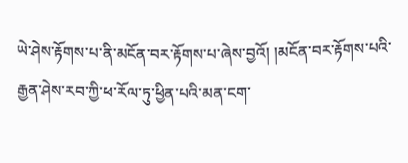ཡེ་ཤེས་རྟོགས་པ་ནི་མངོན་བར་རྟོགས་པ་ཞེས་བྱའོ། །མངོན་བར་རྟོགས་པའི་རྒྱན་ཤེས་རབ་ཀྱི་ཕ་རོལ་ཏུ་ཕྱིན་པའི་མན་ངག་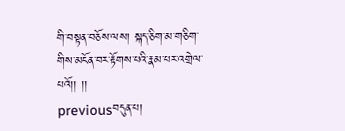གི་བསྟན་བཅོས་ལས། སྐད་ཅིག་མ་གཅིག་གིས་མངོན་བར་རྟོགས་པའི་རྣམ་པར་འགྲེལ་པའོ།། །།
previousབདུན་པ།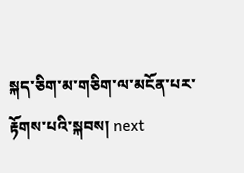སྐད་ཅིག་མ་གཅིག་ལ་མངོན་པར་རྟོགས་པའི་སྐབས། next